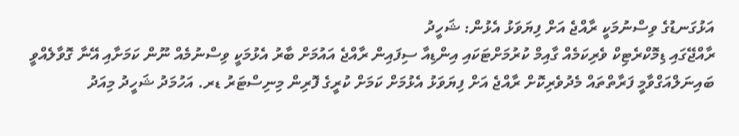އަޅުގަނޑުގެ ވިސްނުމަކީ ރާއްޖެ އަށް ފިޔަވަޅު އެޅުން: ޝަހީދު
ރާއްޖޭގައި ޑިމޮކްރެޓިކް ވެރިކަމެއް ގާއިމް ކުރުމަށްޓަކައި އިންޑިއާ ސިފައިން ރާއްޖެ އައުމަށް ބާރު އެޅުމަކީ ވިސްނުމެއް ނޫން ކަމަށާއި އޭނާ ގޮވާލެއްވީ ބައިނަލްއަގްވާމީ ފަރާތްތައް މެދުވެރިކޮށް ރާއްޖެ އަށް ފިޔަވަޅު އެޅުމަށް ކަމަށް ކުރީގެ ފޮރިން މިނިސްޓަރު ޑރ. އަހުމަދު ޝަހީދު މިއަދު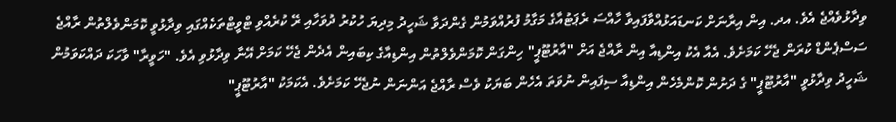ވިދާޅުވެއްޖެ އެވެ. އދ. އިން އިރާނަށް ކަނޑައަޅުއްވާފައިވާ ހާއްސަ ރެޕަޓުއާގެ މަގާމު ފުރުއްވަމުން ގެންދަވާ ޝަހީދު މިދިޔަ ހުކުރު ދުވަހާއި ރޭ ކުރެއްވި ޓްވީޓްތަކެއްގައި ވިދާޅުވީ ކޮމަންވެލްތުން ރާއްޖެ ސަސްޕެންޑް ކުރަން ޖެހޭ ކަމަށެވެ. އެއާ އެކު އިންޑިއާ އިން ރާއްޖެ އަށް "އާރުޓޫޕީ" ހިންގަން ކޮމަންވެލްތުން އިންޑިއާގެ ކިބައިން އެދެން ޖެހޭ ކަމަށް އޭނާ ވިދާޅުވި އެވެ. "ހަވީރާ" ވާހަކަ ދައްކަވަމުން ޝަހީދު ވިދާޅުވީ "އާރުޓޫޕީ" ގެ ދަށުން ކޮންމެހެން އިންޑިއާ ސިފައިން ނުވަތަ އެހެން ބަޔަކު ވެސް ރާއްޖެ އަންނަން ނުޖެހޭ ކަމަށެވެ. އެކަމަކު "އާރުޓޫޕީ"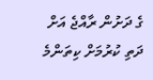ގެ ދަށުން ރާއްޖެ އަށް ދަތި ކުރުމަށް ކިތަންމެ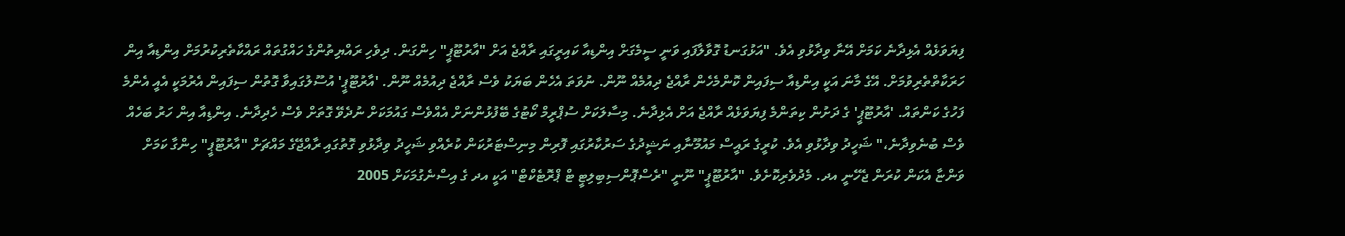ފިޔަވަޅެއް އެޅިދާނެ ކަމަށް އޭނާ ވިދާޅުވި އެވެ. "އަޅުގަނޑު ގޮވާލާފައި ވަނީ ސީމެގަށް އިންޑިއާ ކައިރީގައި ރާއްޖެ އަށް "އާރުޓޫޕީ" ހިންގަން. ދިވެހި ރައްޔިތުންގެ ހައްގުތައް ރައްކާތެރިކުރުމަށް އިންޑިއާ އިން ހަރަކާތްތެރިވުމަށް. އޭގެ މާނަ އަކީ އިންޑިއާ ސިފައިން ކޮންމެހެން ރާއްޖެ ދިއުމެއް ނޫން. ނުވަތަ އެހެން ބަޔަކު ވެސް ރާއްޖެ ދިއުމެއް ނޫން. 'އާރުޓޫޕީ' އުސޫލުގައިވާ ގޮތުން ސިފައިން އެރުމަކީ އެއީ އެންމެ ފަހުގެ ކަންތައް. 'އާރުޓޫޕީ' ގެ ދަށުން ކިތަންމެ ފިޔަވަޅެއް ރާއްޖެ އަށް އެޅިދާނެ. މިސާލަކަށް ސުޕްރީމް ކޯޓުގެ ބޭފުޅުންނަށް އެއްވެސް ގައުމަކަށް ނުދެވޭ ގޮތަށް ވެސް ހެދިދާނެ. އިންޑިއާ އިން ހަރު ބަހެއް ވެސް ބުނެވިދާނެ،" ޝަހީދު ވިދާޅުވި އެވެ. ކުރީގެ ރައީސް މައުމޫނާއި ނަޝީދުގެ ސަރުކާރުގައި ފޮރިން މިނިސްޓަރުކަން ކުރެއްވި ޝަހީދު ވިދާޅުވި ގޮތުގައި ރާއްޖޭގެ މައްޗަށް "އާރުޓޫޕީ" ހިންގާ ކަމަށް ވަންޏާ އެކަން ކުރަން ޖެހޭނީ އދ. މެދުވެރިކޮށެވެ. "އާރުޓޫޕީ" ނޫނީ "ރެސްޕޮންސިބިލިޓީ ޓް ޕްރޮޓެކްޓް" އަކީ އދ ގެ އިސްނެގުމަކަށް 2005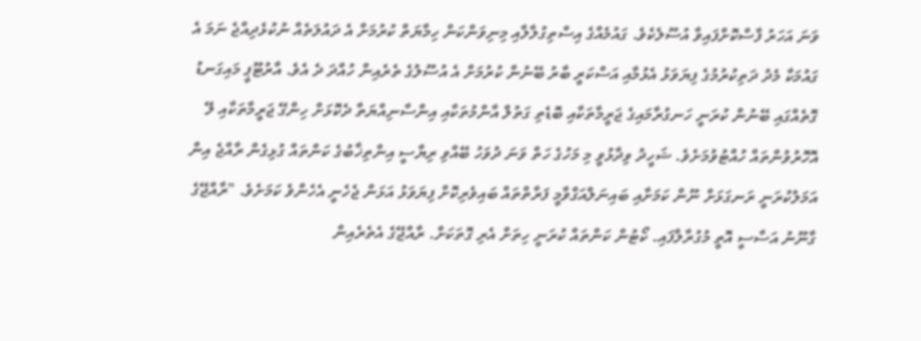ވަނަ އަހަރު ފާސްކޮށްފައިވާ އުސޫލެކެވެ. ގައުމެއްގެ އިސްތިގުލާލާއި މިނިވަންކަން ހިމާޔަތް ކުރުމަށް އެ ދައުލަތެއް ނުކުޅެދިއްޖެ ނަމަ އެ ގައުމަކާ މެދު ދަތިކުރުމުގެ ފިޔަވަޅު އެޅުމާއި އަސްކަރީ ބާރު ބޭނުން ކުރުމަށް އެ އުސޫލުގެ ތެރެއިން ހުއްދަ ދެ އެވެ. އާރުޓޫޕީ މައިގަނޑު ގޮތެއްގައި ބޭނުން ކުރަނީ ހަނގުރާމައިގެ ޖަރީމާތަކާއި ބޮޑެތި ގަތުލް އާންމުތަކާއި އިންސާނިއްޔަތާ ދެކޮޅަށް ހިންގޭ ޖަރީމާތަކާއި ލޭ އޮހޮރުވުންތައް ހުއްޓުވުމަށެވެ. ޝަހީދު ވިދާޅުވީ މި މަހުގެ ހަތް ވަނަ ދުވަހު ބޭއްވި ރިޔާސީ އިންތިޚާބުގެ ކަންތައް ގުޅިގެން ރާއްޖެ އިން އަމަލުކުރަނީ ރަނގަޅަށް ނޫން ކަމަށާއި ބައިނަލްއަގްވާމީ ފަރާތްތައް ބައިވެރިކޮށް ފިޔަވަޅު އަޅަން ޖެހެނީ އެހެންވެ ކަމަށެވެ. "ރާއްޖޭގެ ގާނޫނު އަސާސީ އޮތީ މުގުރާލާފައި. ކޯޓުން ކަންތައް ކުރަނީ ހިތަށް އެރި ގޮތަކަށް. ރާއްޖޭގެ އެތެރެއިން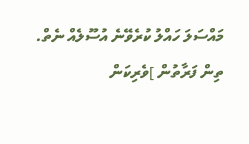މައްސަލަ ހައްލު ކުރެވޭނެ އުސޫލެއް ނެތް. ތިން ފަރާތުން ]ވެރިކަން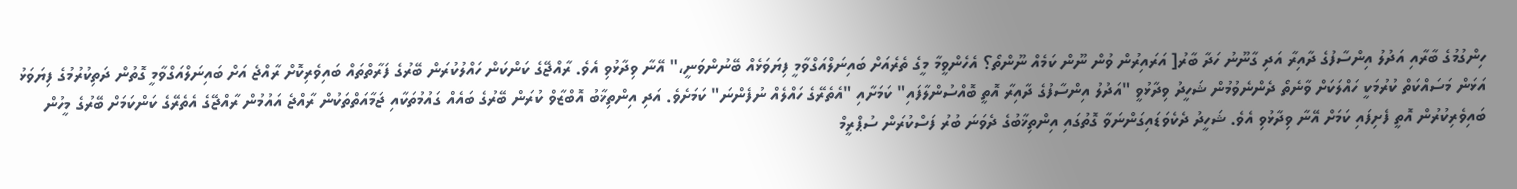ހިންގުމުގެ ބާރާއި އަދުލު އިންސާފުގެ ދާއިރާ އަދި ގާނޫނު ހަދާ ބާރު[ އަރައިރުން ވުން ނޫން ކަމެއް ނޫންތޯ؟ އެހެންވީމާ މީގެ ތެރެއަށް ބައިނަލްއަގްވާމީ ފިޔަވަޅެއް ބޭނުންވަނީ،" އޭނާ ވިދާޅުވި އެވެ. ރާއްޖޭގެ ކަންކަން ހައްލުކުރަން ބޭރުގެ ފަރާތްތައް ބައިވެރިކޮށް ރާއްޖެ އަށް ބައިނަލްއަގްވާމީ ގޮތުން ދަތިކުރުމުގެ ފިޔަވަޅު އަޅަން މަސައްކަތް ކުރުމަކީ ހައްލަކަށް ވާނެތޯ ދެންނެވުމުން ޝަހީދު ވިދާޅުވީ "އަދުލު އިންސާފުގެ ދާއިރާ އޮތީ ބޮއްސުންލާފައި" ކަމަށާއި "އެތެރޭގެ ހައްލެއް ނުފެންނަ" ކަމަށެވެ. އަދި އިންތިޚާބު އޮބްޒާވް ކުރަން ބޭރުގެ ބައެއް ގައުމުތަކާއި ޖަމާއަތްތަކުން ރާއްޖެ އައުމުން ރާއްޖޭގެ އެތެރޭގެ ކަންކަމަށް ބޭރުގެ މީހުން ބައިވެރިކުރުން އޮތީ ފެށިފައި ކަމަށް އޭނާ ވިދާޅުވި އެވެ. ޝަހީދު ދެކެވަޑައިގަންނަވާ ގޮތުގައި އިންތިޚާބުގެ ދެވަނަ ބުރު ފަސްކުރަން ސުޕްރީމް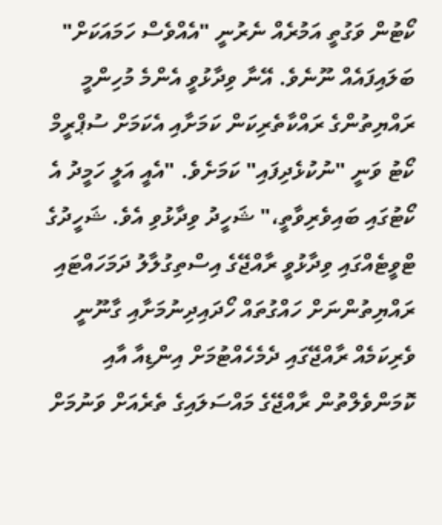ކޯޓުން ވަގުތީ އަމުރެއް ނެރުނީ "އެއްވެސް ހަމައަކަށް" ބަލައިފައެއް ނޫނެވެ. އޭނާ ވިދާޅުވީ އެންމެ މުހިންމީ ރައްޔިތުންގެ ރައްކާތެރިކަން ކަމަށާއި އެކަމަށް ސުޕްރީމް ކޯޓު ވަނީ "ނުކުޅެދިފައި" ކަމަށެވެ. "އެއީ އަލީ ހަމީދު އެ ކޯޓުގައި ބައިވެރިވާތީ،" ޝަހީދު ވިދާޅުވި އެވެ. ޝަހީދުގެ ޓްވީޓެއްގައި ވިދާޅުވީ ރާއްޖޭގެ އިސްތިގުލާލު ދަމަހައްޓައި ރައްޔިތުންނަށް ހައްގުތައް ހޯދައިދިނުމަށާއި ގާނޫނީ ވެރިކަމެއް ރާއްޖޭގައި ދެމެހެއްޓުމަށް އިންޑިއާ އާއި ކޮމަންވެލްތުން ރާއްޖޭގެ މައްސަލައިގެ ތެރެއަށް ވަނުމަށް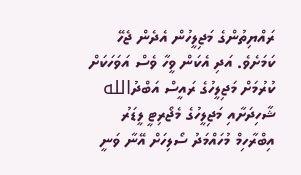ރައްޔިތުންގެ މަޖިލީހުން އެދެން ޖެހޭ ކަމަށެވެ. އަދި އެކަން ވީހާ ވެސް އަވަހަކަށް ކުރުމަށް މަޖިލީހުގެ ރައީސް އަބްދުالله ޝާހިދަށާއި މަޖިލީހުގެ މެޖޯރިޓީ ލީޑަރު އިބްރާހިމް މުހައްމަދު ސޯލިހަށް އޭނާ ވަނީ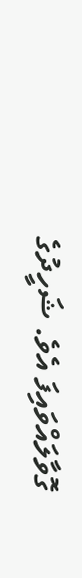ގޮވާލައްވައިފަ އެވެ. ޝަހީދުގެ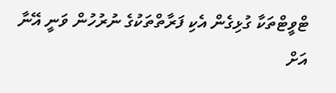ޓްވީޓްތަކާ ގުޅިގެން އެކި ފަރާތްތަކުގެ ނުރުހުން ވަނީ އޭނާ އަށް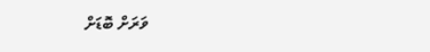ވަރަށް ބޮޑަށް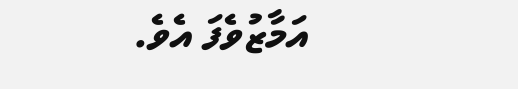އަމާޒުވެފަ އެވެ.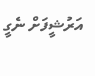އަރުޝީފަށް ނެގީ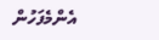އެންމެފަހުން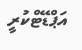އަޕްޑޭޓްކުރީ